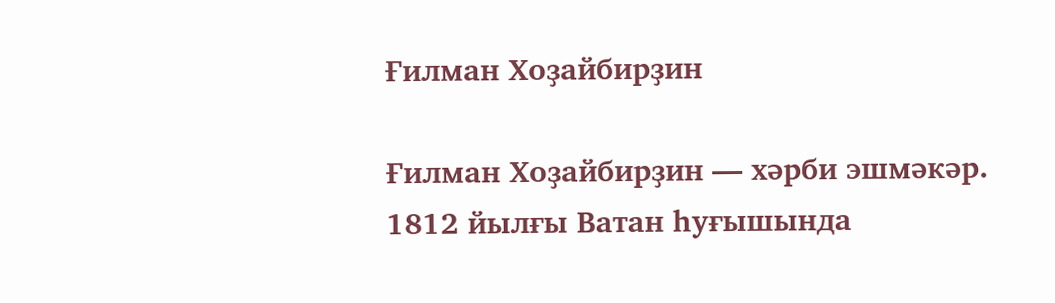Ғилман Хоҙайбирҙин

Ғилман Хоҙайбирҙин — хәрби эшмәкәр. 1812 йылғы Ватан һуғышында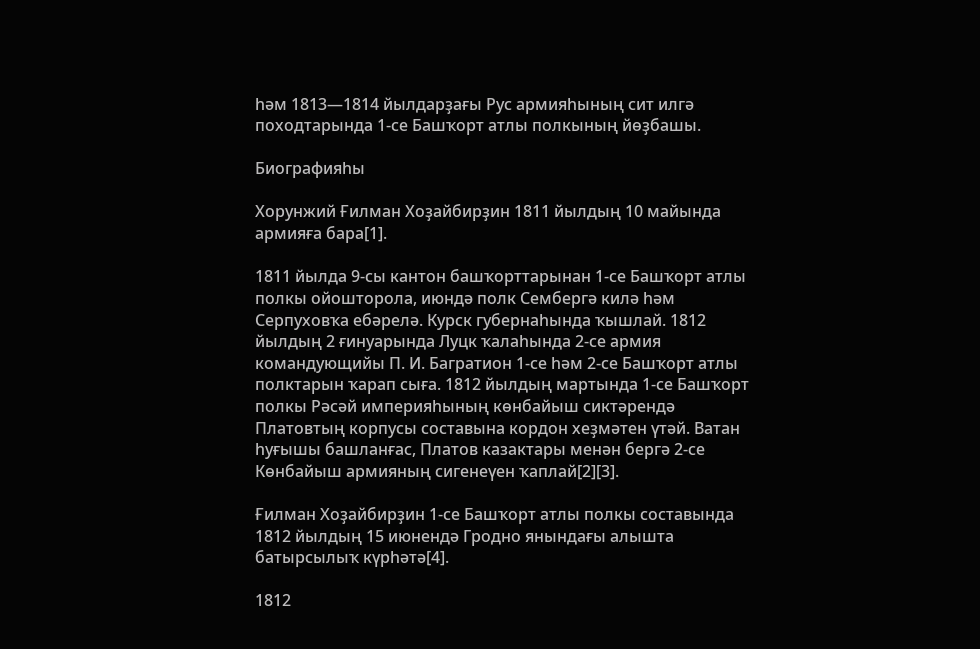һәм 1813—1814 йылдарҙағы Рус армияһының сит илгә походтарында 1-се Башҡорт атлы полкының йөҙбашы.

Биографияһы

Хорунжий Ғилман Хоҙайбирҙин 1811 йылдың 10 майында армияға бара[1].

1811 йылда 9-сы кантон башҡорттарынан 1-се Башҡорт атлы полкы ойошторола, июндә полк Сембергә килә һәм Серпуховҡа ебәрелә. Курск губернаһында ҡышлай. 1812 йылдың 2 ғинуарында Луцк ҡалаһында 2-се армия командующийы П. И. Багратион 1-се һәм 2-се Башҡорт атлы полктарын ҡарап сыға. 1812 йылдың мартында 1-се Башҡорт полкы Рәсәй империяһының көнбайыш сиктәрендә Платовтың корпусы составына кордон хеҙмәтен үтәй. Ватан һуғышы башланғас, Платов казактары менән бергә 2-се Көнбайыш армияның сигенеүен ҡаплай[2][3].

Ғилман Хоҙайбирҙин 1-се Башҡорт атлы полкы составында 1812 йылдың 15 июнендә Гродно янындағы алышта батырсылыҡ күрһәтә[4].

1812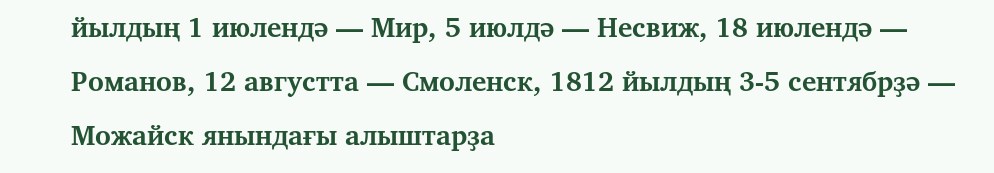йылдың 1 июлендә — Мир, 5 июлдә — Несвиж, 18 июлендә — Романов, 12 августта — Смоленск, 1812 йылдың 3-5 сентябрҙә — Можайск янындағы алыштарҙа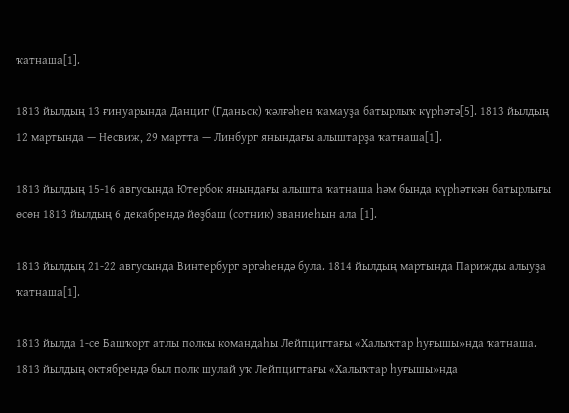ҡатнаша[1].

1813 йылдың 13 ғинуарында Данциг (Гданьск) ҡәлғәһен ҡамауҙа батырлыҡ күрһәтә[5]. 1813 йылдың 12 мартында — Несвиж, 29 мартта — Линбург янындағы алыштарҙа ҡатнаша[1].

1813 йылдың 15-16 авгусында Ютербок янындағы алышта ҡатнаша һәм бында күрһәткән батырлығы өсөн 1813 йылдың 6 декабрендә йөҙбаш (сотник) званиеһын ала [1].

1813 йылдың 21-22 авгусында Винтербург эргәһендә була. 1814 йылдың мартында Парижды алыуҙа ҡатнаша[1].

1813 йылда 1-се Башҡорт атлы полкы командаһы Лейпцигтағы «Халыҡтар һуғышы»нда ҡатнаша. 1813 йылдың октябрендә был полк шулай уҡ Лейпцигтағы «Халыҡтар һуғышы»нда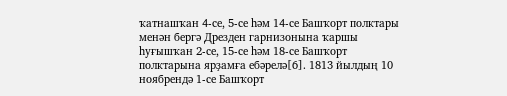ҡатнашҡан 4-се, 5-се һәм 14-се Башҡорт полктары менән бергә Дрезден гарнизонына ҡаршы һуғышҡан 2-се, 15-се һәм 18-се Башҡорт полктарына ярҙамға ебәрелә[6]. 1813 йылдың 10 ноябрендә 1-се Башҡорт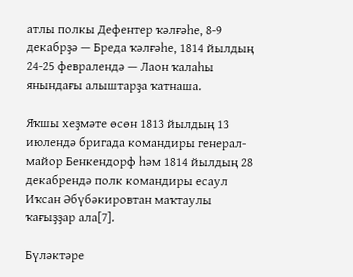атлы полкы Дефентер ҡәлғәһе, 8-9 декабрҙә — Бреда ҡәлғәһе, 1814 йылдың 24-25 февралендә — Лаон ҡалаһы янындағы алыштарҙа ҡатнаша.

Яҡшы хеҙмәте өсөн 1813 йылдың 13 июлендә бригада командиры генерал-майор Бенкендорф һәм 1814 йылдың 28 декабрендә полк командиры есаул Иҡсан Әбүбәкировтан маҡтаулы ҡағыҙҙар ала[7].

Бүләктәре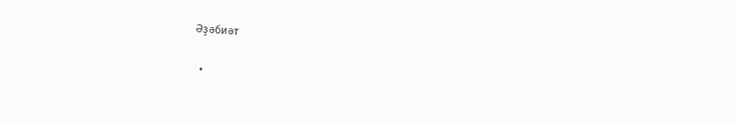Әҙәбиәт

  •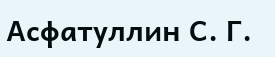Асфатуллин С. Г.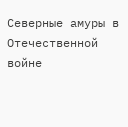Северные амуры в Отечественной войне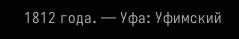1812 года. — Уфа: Уфимский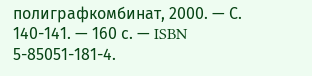полиграфкомбинат, 2000. — С. 140-141. — 160 с. — ISBN 5-85051-181-4.